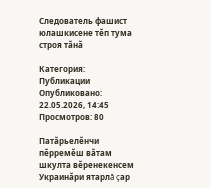Следователь фашист юлашкисене тĕп тума строя тăнă

Категория: Публикации Опубликовано: 22.05.2026, 14:45 Просмотров: 80

Патăрьелĕнчи пĕрремĕш вăтам шкулта вĕренекенсем Украинăри ятарлă çар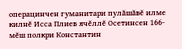операцинчен гуманитари пулăшăвĕ илме килнĕ Исса Плиев ячĕллĕ Осетинсен 166-мĕш полкри Константин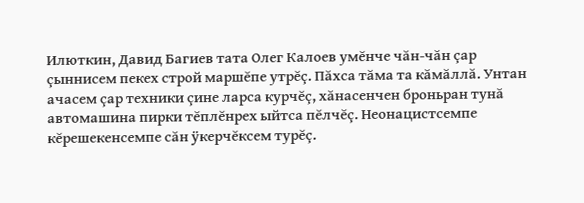Илюткин, Давид Багиев тата Олег Калоев умĕнче чăн-чăн çар çыннисем пекех строй маршĕпе утрĕç. Пăхса тăма та кăмăллă. Унтан ачасем çар техники çине ларса курчĕç, хăнасенчен броньран тунă автомашина пирки тĕплĕнрех ыйтса пĕлчĕç. Неонацистсемпе кĕрешекенсемпе сăн ÿкерчĕксем турĕç.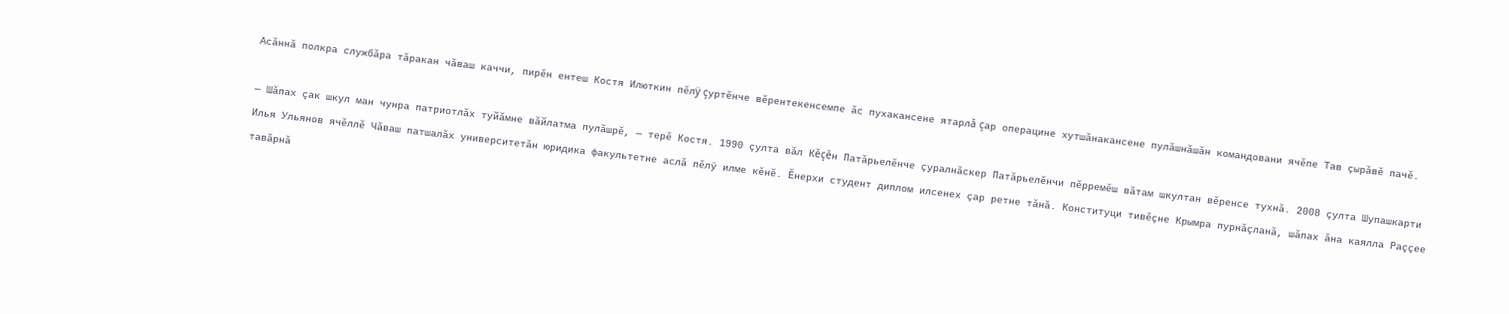Асăннă полкра службăра тăракан чăваш каччи, пирĕн ентеш Костя Илюткин пĕлÿ çуртĕнче вĕрентекенсемпе ăс пухакансене ятарлă çар операцине хутшăнакансене пулăшнăшăн командовани ячĕпе Тав çырăвĕ пачĕ.

— Шăпах çак шкул ман чунра патриотлăх туйăмне вăйлатма пулăшрĕ, — терĕ Костя. 1990 çулта вăл Кĕçĕн Патăрьелĕнче çуралнăскер Патăрьелĕнчи пĕрремĕш вăтам шкултан вĕренсе тухнă. 2008 çулта Шупашкарти Илья Ульянов ячĕллĕ Чăваш патшалăх университетăн юридика факультетне аслă пĕлÿ илме кĕнĕ. Ĕнерхи студент диплом илсенех çар ретне тăнă. Конституци тивĕçне Крымра пурнăçланă, шăпах ăна каялла Раççее тавăрнă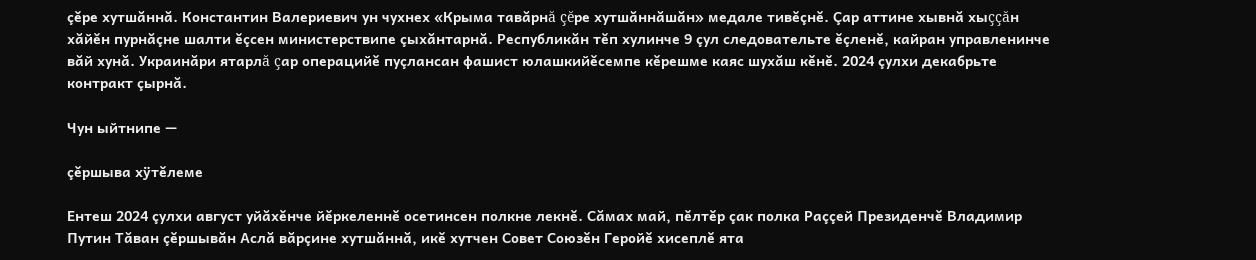çĕре хутшăннă. Константин Валериевич ун чухнех «Крыма тавăрнă çĕре хутшăннăшăн» медале тивĕçнĕ. Çар аттине хывнă хыççăн хăйĕн пурнăçне шалти ĕçсен министерствипе çыхăнтарнă. Республикăн тĕп хулинче 9 çул следовательте ĕçленĕ, кайран управленинче вăй хунă. Украинăри ятарлă çар операцийĕ пуçлансан фашист юлашкийĕсемпе кĕрешме каяс шухăш кĕнĕ. 2024 çулхи декабрьте контракт çырнă.

Чун ыйтнипе —

çĕршыва хÿтĕлеме

Ентеш 2024 çулхи август уйăхĕнче йĕркеленнĕ осетинсен полкне лекнĕ. Сăмах май, пĕлтĕр çак полка Раççей Президенчĕ Владимир Путин Тăван çĕршывăн Аслă вăрçине хутшăннă, икĕ хутчен Совет Союзĕн Геройĕ хисеплĕ ята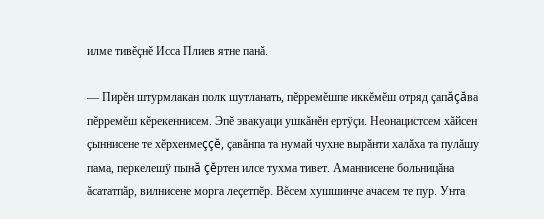илме тивĕçнĕ Исса Плиев ятне панă.

— Пирĕн штурмлакан полк шутланать, пĕрремĕшпе иккĕмĕш отряд çапăçăва пĕрремĕш кĕрекеннисем. Эпĕ эвакуаци ушкăнĕн ертÿçи. Неонацистсем хăйсен çыннисене те хĕрхенмеççĕ, çавăнпа та нумай чухне вырăнти халăха та пулăшу пама, перкелешÿ пынă çĕртен илсе тухма тивет. Аманнисене больницăна ăсататпăр, вилнисене морга леçетпĕр. Вĕсем хушшинче ачасем те пур. Унта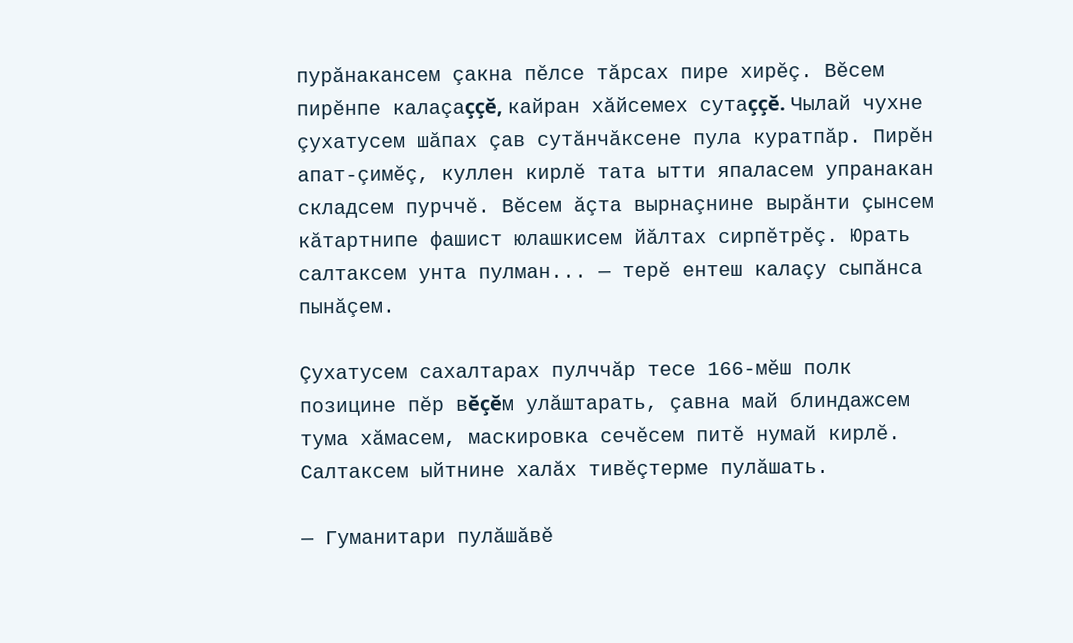пурăнакансем çакна пĕлсе тăрсах пире хирĕç. Вĕсем пирĕнпе калаçаççĕ, кайран хăйсемех сутаççĕ. Чылай чухне çухатусем шăпах çав сутăнчăксене пула куратпăр. Пирĕн апат-çимĕç, куллен кирлĕ тата ытти япаласем упранакан складсем пурччĕ. Вĕсем ăçта вырнаçнине вырăнти çынсем кăтартнипе фашист юлашкисем йăлтах сирпĕтрĕç. Юрать салтаксем унта пулман... — терĕ ентеш калаçу сыпăнса пынăçем.

Çухатусем сахалтарах пулччăр тесе 166-мĕш полк позицине пĕр вĕçĕм улăштарать, çавна май блиндажсем тума хăмасем, маскировка сечĕсем питĕ нумай кирлĕ. Салтаксем ыйтнине халăх тивĕçтерме пулăшать.

— Гуманитари пулăшăвĕ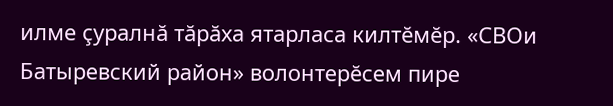илме çуралнă тăрăха ятарласа килтĕмĕр. «СВОи Батыревский район» волонтерĕсем пире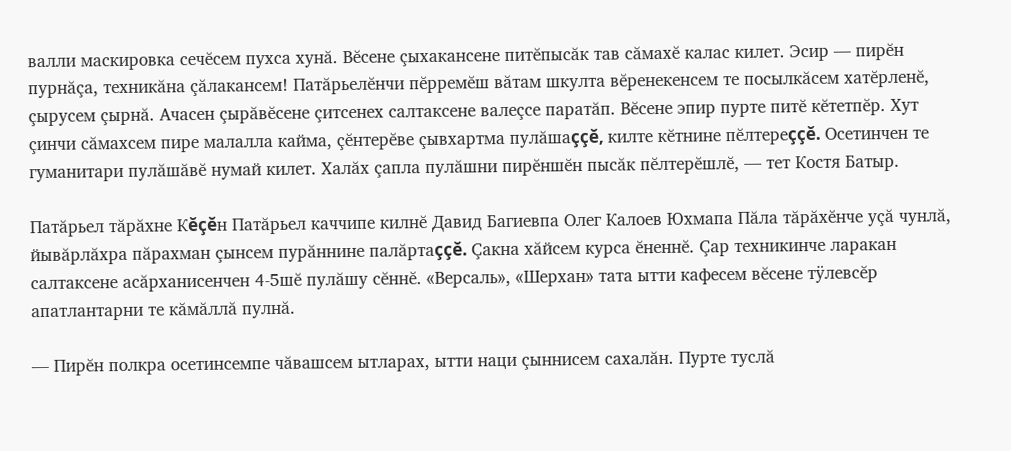валли маскировка сечĕсем пухса хунă. Вĕсене çыхакансене питĕпысăк тав сăмахĕ калас килет. Эсир — пирĕн пурнăçа, техникăна çăлакансем! Патăрьелĕнчи пĕрремĕш вăтам шкулта вĕренекенсем те посылкăсем хатĕрленĕ, çырусем çырнă. Ачасен çырăвĕсене çитсенех салтаксене валеçсе паратăп. Вĕсене эпир пурте питĕ кĕтетпĕр. Хут çинчи сăмахсем пире малалла кайма, çĕнтерĕве çывхартма пулăшаççĕ, килте кĕтнине пĕлтереççĕ. Осетинчен те гуманитари пулăшăвĕ нумай килет. Халăх çапла пулăшни пирĕншĕн пысăк пĕлтерĕшлĕ, — тет Костя Батыр.

Патăрьел тăрăхне Кĕçĕн Патăрьел каччипе килнĕ Давид Багиевпа Олег Калоев Юхмапа Пăла тăрăхĕнче уçă чунлă, йывăрлăхра пăрахман çынсем пурăннине палăртаççĕ. Çакна хăйсем курса ĕненнĕ. Çар техникинче ларакан салтаксене асăрханисенчен 4-5шĕ пулăшу сĕннĕ. «Версаль», «Шерхан» тата ытти кафесем вĕсене тÿлевсĕр апатлантарни те кăмăллă пулнă.

— Пирĕн полкра осетинсемпе чăвашсем ытларах, ытти наци çыннисем сахалăн. Пурте туслă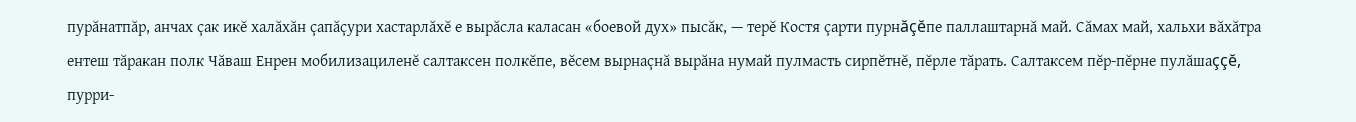пурăнатпăр, анчах çак икĕ халăхăн çапăçури хастарлăхĕ е вырăсла каласан «боевой дух» пысăк, — терĕ Костя çарти пурнăçĕпе паллаштарнă май. Сăмах май, хальхи вăхăтра ентеш тăракан полк Чăваш Енрен мобилизациленĕ салтаксен полкĕпе, вĕсем вырнаçнă вырăна нумай пулмасть сирпĕтнĕ, пĕрле тăрать. Салтаксем пĕр-пĕрне пулăшаççĕ, пурри-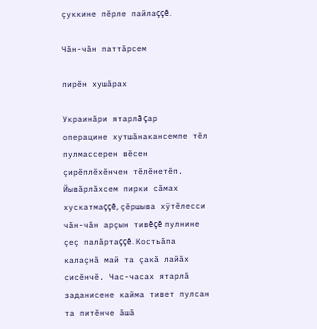çуккине пĕрле пайлаççĕ.

Чăн-чăн паттăрсем

пирĕн хушăрах

Украинăри ятарлă çар операцине хутшăнакансемпе тĕл пулмассерен вĕсен çирĕплĕхĕнчен тĕлĕнетĕп. Йывăрлăхсем пирки сăмах хускатмаççĕ, çĕршыва хÿтĕлесси чăн-чăн арçын тивĕçĕ пулнине çеç палăртаççĕ. Костьăпа калаçнă май та çакă лайăх сисĕнчĕ. Час-часах ятарлă заданисене кайма тивет пулсан та питĕнче ăшă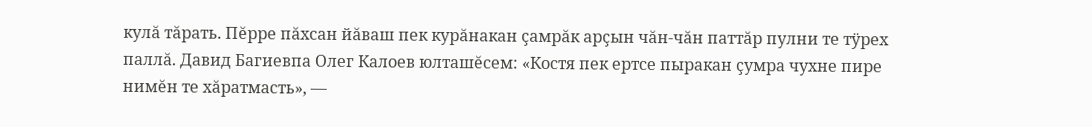кулă тăрать. Пĕрре пăхсан йăваш пек курăнакан çамрăк арçын чăн-чăн паттăр пулни те тÿрех паллă. Давид Багиевпа Олег Калоев юлташĕсем: «Костя пек ертсе пыракан çумра чухне пире нимĕн те хăратмасть», —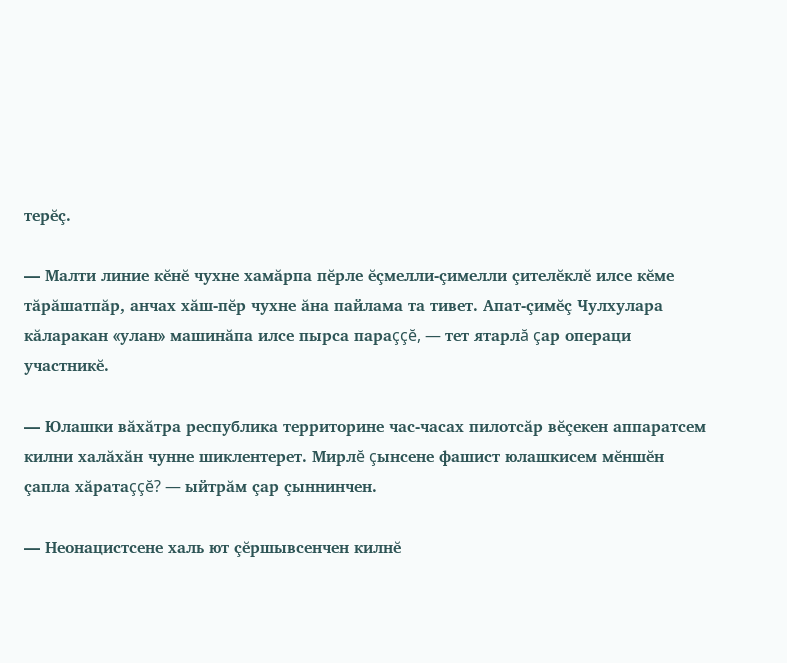терĕç.

— Малти линие кĕнĕ чухне хамăрпа пĕрле ĕçмелли-çимелли çителĕклĕ илсе кĕме тăрăшатпăр, анчах хăш-пĕр чухне ăна пайлама та тивет. Апат-çимĕç Чулхулара кăларакан «улан» машинăпа илсе пырса параççĕ, — тет ятарлă çар операци участникĕ.

— Юлашки вăхăтра республика территорине час-часах пилотсăр вĕçекен аппаратсем килни халăхăн чунне шиклентерет. Мирлĕ çынсене фашист юлашкисем мĕншĕн çапла хăратаççĕ? — ыйтрăм çар çыннинчен.

— Неонацистсене халь ют çĕршывсенчен килнĕ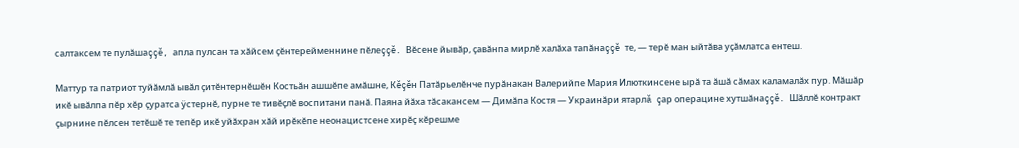салтаксем те пулăшаççĕ, апла пулсан та хăйсем çĕнтерейменнине пĕлеççĕ. Вĕсене йывăр, çавăнпа мирлĕ халăха тапăнаççĕ те, — терĕ ман ыйтăва уçăмлатса ентеш.

Маттур та патриот туйăмлă ывăл çитĕнтернĕшĕн Костьăн ашшĕпе амăшне, Кĕçĕн Патăрьелĕнче пурăнакан Валерийпе Мария Илюткинсене ырă та ăшă сăмах каламалăх пур. Мăшăр икĕ ывăлпа пĕр хĕр çуратса ÿстернĕ, пурне те тивĕçлĕ воспитани панă. Паяна йăха тăсакансем — Димăпа Костя — Украинăри ятарлă çар операцине хутшăнаççĕ. Шăллĕ контракт çырнине пĕлсен тетĕшĕ те тепĕр икĕ уйăхран хăй ирĕкĕпе неонацистсене хирĕç кĕрешме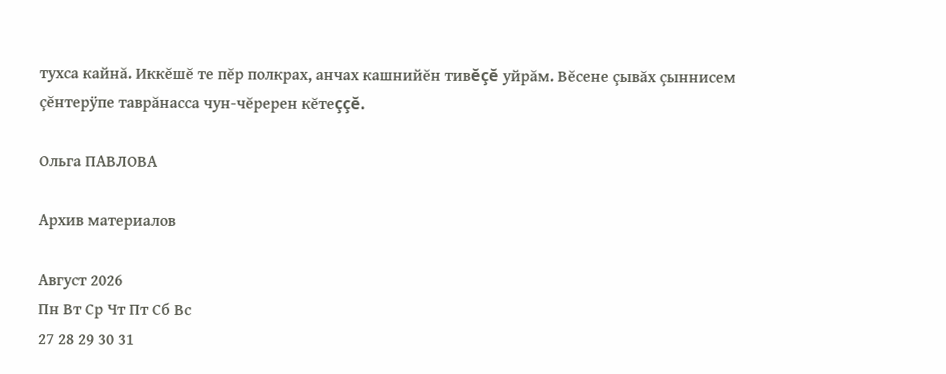тухса кайнă. Иккĕшĕ те пĕр полкрах, анчах кашнийĕн тивĕçĕ уйрăм. Вĕсене çывăх çыннисем çĕнтерÿпе таврăнасса чун-чĕререн кĕтеççĕ.

Ольга ПАВЛОВА

Архив материалов

Август 2026
Пн Вт Ср Чт Пт Сб Вс
27 28 29 30 31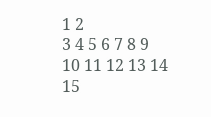1 2
3 4 5 6 7 8 9
10 11 12 13 14 15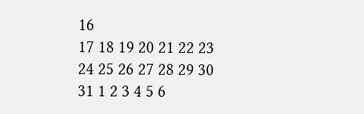16
17 18 19 20 21 22 23
24 25 26 27 28 29 30
31 1 2 3 4 5 6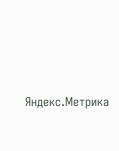Яндекс.Метрика